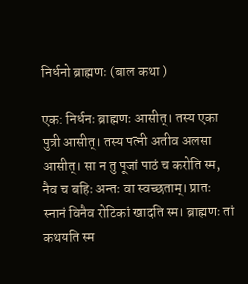निर्धनो ब्राह्मणः (बाल कथा )

एक: निर्धनः ब्राह्मणः आसीत्। तस्य एका पुत्री आसीत्। तस्य पत्नी अतीव अलसा आसीत्। सा न तु पूजां पाठं च करोति स्म, नैव च बहिः अन्तः वा स्वच्छताम्। प्रातः स्नानं विनैव रोटिकां खादति स्म। ब्राह्मणः तां कथयति स्म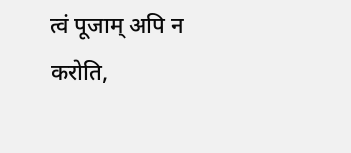त्वं पूजाम् अपि न करोति,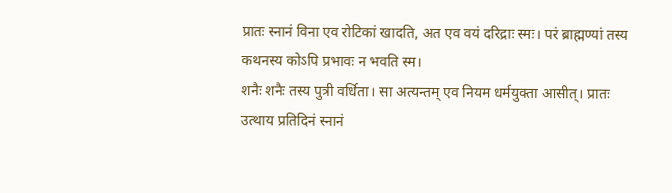प्रातः स्नानं विना एव रोटिकां खादति, अत एव वयं दरिद्राः स्मः। परं ब्राह्मण्यां तस्य कथनस्य कोऽपि प्रभावः न भवति स्म।
शनैः शनैः तस्य पुत्री वर्धिता। सा अत्यन्तम् एव नियम धर्मयुक्ता आसीत्। प्रातः उत्थाय प्रतिदिनं स्नानं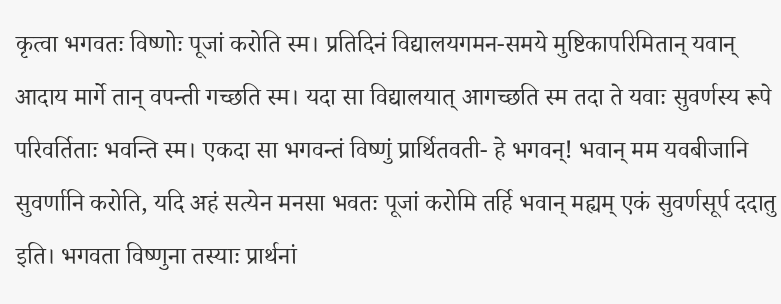कृत्वा भगवतः विष्णोः पूजां करोति स्म। प्रतिदिनं विद्यालयगमन-समये मुष्टिकापरिमितान् यवान् आदाय मार्गे तान् वपन्ती गच्छति स्म। यदा सा विद्यालयात् आगच्छति स्म तदा ते यवाः सुवर्णस्य रूपे परिवर्तिताः भवन्ति स्म। एकदा सा भगवन्तं विष्णुं प्रार्थितवती- हे भगवन्! भवान् मम यवबीजानि सुवर्णानि करोति, यदि अहं सत्येन मनसा भवतः पूजां करोमि तर्हि भवान् मह्यम् एकं सुवर्णसूर्प ददातु इति। भगवता विष्णुना तस्याः प्रार्थनां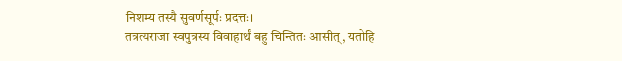निशम्य तस्यै सुवर्णसूर्पः प्रदत्तः।
तत्रत्यराजा स्वपुत्रस्य विवाहार्थं बहु चिन्तितः आसीत्, यतोहि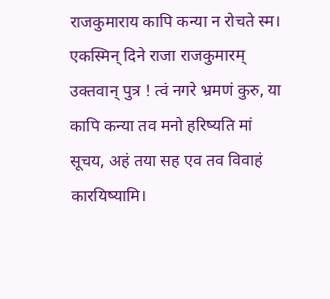राजकुमाराय कापि कन्या न रोचते स्म। एकस्मिन् दिने राजा राजकुमारम् उक्तवान् पुत्र ! त्वं नगरे भ्रमणं कुरु, या कापि कन्या तव मनो हरिष्यति मां सूचय, अहं तया सह एव तव विवाहं कारयिष्यामि।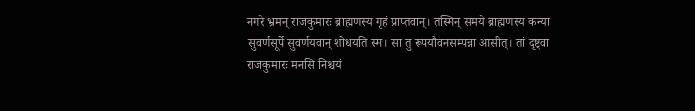नगरे भ्रमन् राजकुमारः ब्राह्मणस्य गृहं प्राप्तवान्। तस्मिन् समये ब्राह्मणस्य कन्या सुवर्णसूर्पे सुवर्णयवान् शोधयति स्म। सा तु रूपयौवनसम्पन्ना आसीत्। तां दृष्ट्वा राजकुमारः मनसि निश्चयं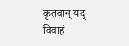कृतवान् यद् विवाहं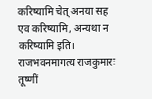करिष्यामि चेत् अनया सह एव करिष्यामि, अन्यथा न करिष्यामि इति।
राजभवनमागत्य राजकुमारः तूष्णीं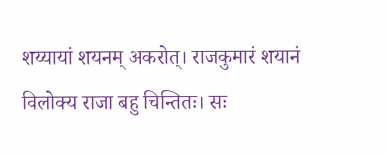शय्यायां शयनम् अकरोत्। राजकुमारं शयानं विलोक्य राजा बहु चिन्तितः। सः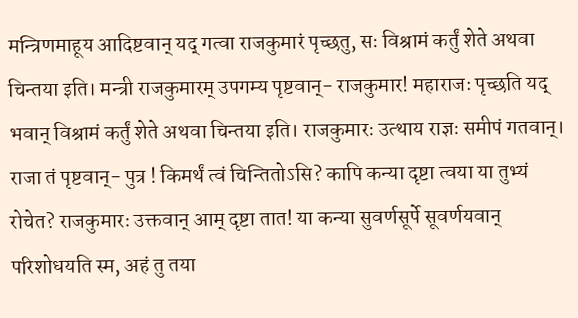मन्त्रिणमाहूय आदिष्टवान् यद् गत्वा राजकुमारं पृच्छतु, सः विश्रामं कर्तुं शेते अथवा चिन्तया इति। मन्त्री राजकुमारम् उपगम्य पृष्टवान्- राजकुमार! महाराजः पृच्छति यद् भवान् विश्रामं कर्तुं शेते अथवा चिन्तया इति। राजकुमारः उत्थाय राज्ञः समीपं गतवान्। राजा तं पृष्टवान्- पुत्र ! किमर्थं त्वं चिन्तितोऽसि? कापि कन्या दृष्टा त्वया या तुभ्यं रोचेत? राजकुमारः उक्तवान् आम् दृष्टा तात! या कन्या सुवर्णसूर्पे सूवर्णयवान् परिशोधयति स्म, अहं तु तया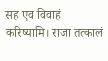सह एव विवाहं करिष्यामि। राजा तत्कालं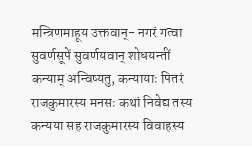मन्त्रिणमाहूय उक्तवान्- नगरं गत्वा सुवर्णसूपें सुवर्णयवान् शोधयन्तीं कन्याम् अन्विष्यतु, कन्यायाः पितरं राजकुमारस्य मनसः कथां निवेद्य तस्य कन्यया सह राजकुमारस्य विवाहस्य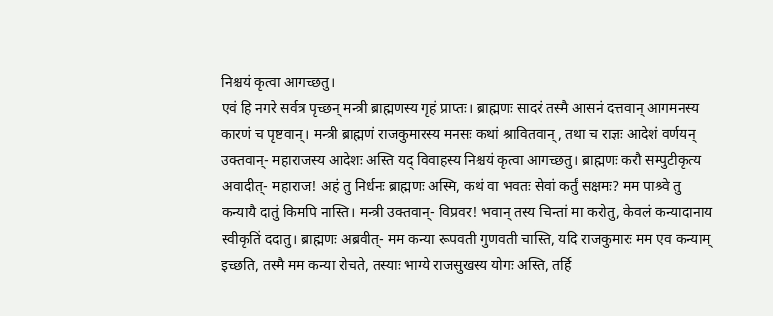निश्चयं कृत्वा आगच्छतु।
एवं हि नगरे सर्वत्र पृच्छन् मन्त्री ब्राह्मणस्य गृहं प्राप्तः। ब्राह्मणः सादरं तस्मै आसनं दत्तवान् आगमनस्य कारणं च पृष्टवान्। मन्त्री ब्राह्मणं राजकुमारस्य मनसः कथां श्रावितवान्, तथा च राज्ञः आदेशं वर्णयन् उक्तवान्- महाराजस्य आदेशः अस्ति यद् विवाहस्य निश्चयं कृत्वा आगच्छतु। ब्राह्मणः करौ सम्पुटीकृत्य अवादीत्- महाराज! अहं तु निर्धनः ब्राह्मणः अस्मि, कथं वा भवतः सेवां कर्तुं सक्षमः? मम पाश्र्वे तु कन्यायै दातुं किमपि नास्ति। मन्त्री उक्तवान्- विप्रवर! भवान् तस्य चिन्तां मा करोतु, केवलं कन्यादानाय स्वीकृतिं ददातु। ब्राह्मणः अब्रवीत्- मम कन्या रूपवती गुणवती चास्ति, यदि राजकुमारः मम एव कन्याम् इच्छति, तस्मै मम कन्या रोचते, तस्याः भाग्ये राजसुखस्य योगः अस्ति, तर्हि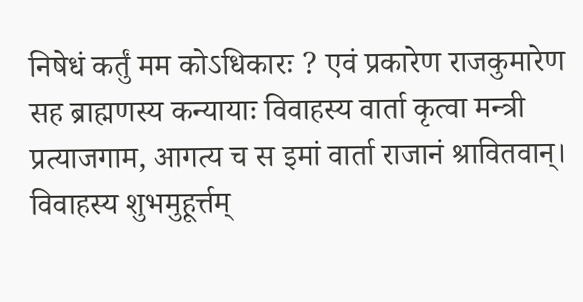निषेधं कर्तुं मम कोऽधिकारः ? एवं प्रकारेण राजकुमारेण सह ब्राह्मणस्य कन्यायाः विवाहस्य वार्ता कृत्वा मन्त्री प्रत्याजगाम, आगत्य च स इमां वार्ता राजानं श्रावितवान्। विवाहस्य शुभमुहूर्त्तम्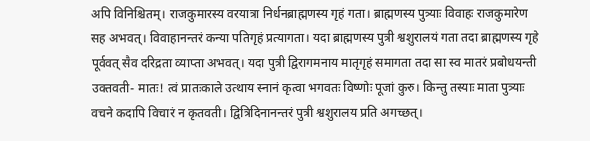अपि विनिश्चितम्। राजकुमारस्य वरयात्रा निर्धनब्राह्मणस्य गृहं गता। ब्राह्मणस्य पुत्र्याः विवाहः राजकुमारेण सह अभवत्। विवाहानन्तरं कन्या पतिगृहं प्रत्यागता। यदा ब्राह्मणस्य पुत्री श्वशुरालयं गता तदा ब्राह्मणस्य गृहे पूर्ववत् सैव दरिद्रता व्याप्ता अभवत्। यदा पुत्री द्विरागमनाय मातृगृहं समागता तदा सा स्व मातरं प्रबोधयन्ती उक्तवती- मातः! त्वं प्रातःकाले उत्थाय स्नानं कृत्वा भगवतः विष्णोः पूजां कुरु। किन्तु तस्याः माता पुत्र्याः वचने कदापि विचारं न कृतवती। द्वित्रिदिनानन्तरं पुत्री श्वशुरालय प्रति अगच्छत्।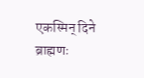एकस्मिन् दिने ब्राह्मणः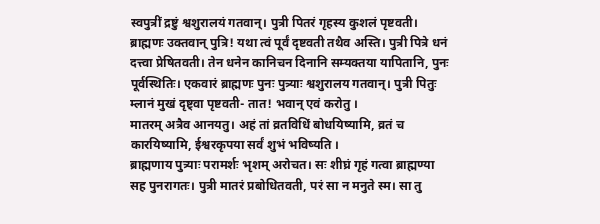स्वपुत्रीं द्रष्टुं श्वशुरालयं गतवान्। पुत्री पितरं गृहस्य कुशलं पृष्टवती। ब्राह्मणः उक्तवान् पुत्रि! यथा त्वं पूर्वं दृष्टवती तथैव अस्ति। पुत्री पित्रे धनं दत्त्वा प्रेषितवती। तेन धनेन कानिचन दिनानि सम्यक्तया यापितानि, पुनः पूर्वस्थितिः। एकवारं ब्राह्मणः पुनः पुत्र्याः श्वशुरालय गतवान्। पुत्री पितुः म्लानं मुखं दृष्ट्वा पृष्टवती- तात! भवान् एवं करोतु ।
मातरम् अत्रैव आनयतु। अहं तां व्रतविधिं बोधयिष्यामि, व्रतं च कारयिष्यामि, ईश्वरकृपया सर्वं शुभं भविष्यति ।
ब्राह्मणाय पुत्र्याः परामर्शः भृशम् अरोचत। सः शीघ्रं गृहं गत्वा ब्राह्मण्या सह पुनरागतः। पुत्री मातरं प्रबोधितवती, परं सा न मनुते स्म। सा तु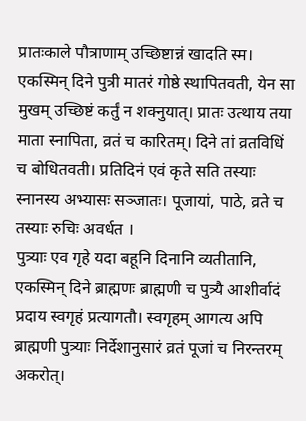प्रातःकाले पौत्राणाम् उच्छिष्टान्नं खादति स्म। एकस्मिन् दिने पुत्री मातरं गोष्ठे स्थापितवती, येन सा मुखम् उच्छिष्टं कर्तुं न शक्नुयात्। प्रातः उत्थाय तया माता स्नापिता, व्रतं च कारितम्। दिने तां व्रतविधिं च बोधितवती। प्रतिदिनं एवं कृते सति तस्याः स्नानस्य अभ्यासः सञ्जातः। पूजायां, पाठे, व्रते च तस्याः रुचिः अवर्धत ।
पुत्र्याः एव गृहे यदा बहूनि दिनानि व्यतीतानि, एकस्मिन् दिने ब्राह्मणः ब्राह्मणी च पुत्र्यै आशीर्वादं प्रदाय स्वगृहं प्रत्यागतौ। स्वगृहम् आगत्य अपि ब्राह्मणी पुत्र्याः निर्देशानुसारं व्रतं पूजां च निरन्तरम् अकरोत्।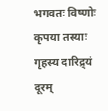भगवतः विष्णोः कृपया तस्याः गृहस्य दारिद्र्यं दूरम्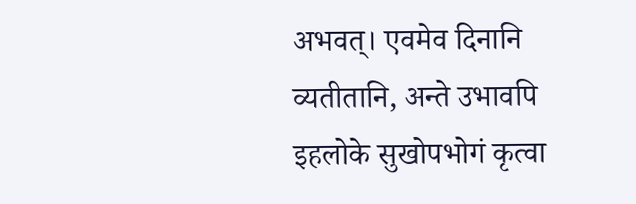अभवत्। एवमेव दिनानि व्यतीतानि, अन्ते उभावपि इहलोके सुखोपभोगं कृत्वा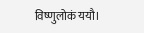विष्णुलोकं ययौ।